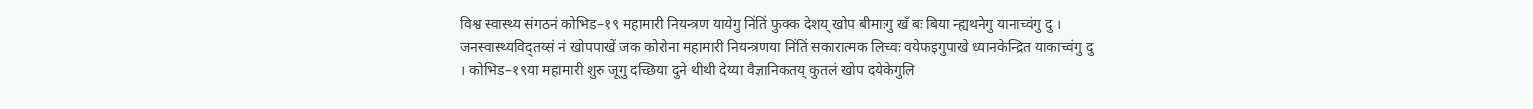विश्व स्वास्थ्य संगठनं कोभिड–१९ महामारी नियन्त्रण यायेगु निंतिं फुक्क देशय् खोप बीमाःगु खँ बः बिया न्ह्यथनेगु यानाच्वंगु दु । जनस्वास्थ्यविद्तय्सं नं खोपपाखें जक कोरोना महामारी नियन्त्रणया निंतिं सकारात्मक लिच्वः वयेफइगुपाखे ध्यानकेन्द्रित याकाच्वंगु दु । कोभिड–१९या महामारी शुरु जूगु दच्छिया दुने थीथी देय्या वैज्ञानिकतय् कुतलं खोप दयेकेगुलि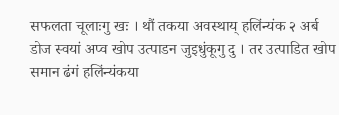सफलता चूलाःगु खः । थौं तकया अवस्थाय् हलिंन्यंक २ अर्ब डोज स्वयां अप्व खोप उत्पाडन जुइधुंकूगु दु । तर उत्पाडित खोप समान ढंगं हलिंन्यंकया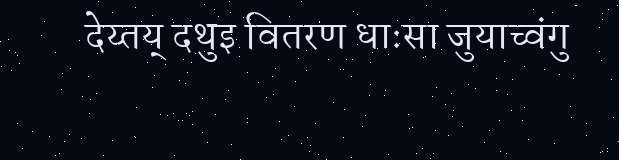देय्तय् दथुइ वितरण धाःसा जुयाच्वंगु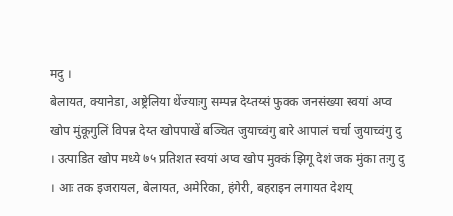मदु ।
बेलायत, क्यानेडा, अष्ट्रेलिया थेंज्याःगु सम्पन्न देय्तय्सं फुक्क जनसंख्या स्वयां अप्व खोप मुंकूगुलिं विपन्न देय्त खोपपाखें बञ्चित जुयाच्वंगु बारे आपालं चर्चा जुयाच्वंगु दु । उत्पाडित खोप मध्ये ७५ प्रतिशत स्वयां अप्व खोप मुक्कं झिगू देशं जक मुंका तःगु दु । आः तक इजरायल, बेलायत, अमेरिका, हंगेरी, बहराइन लगायत देशय्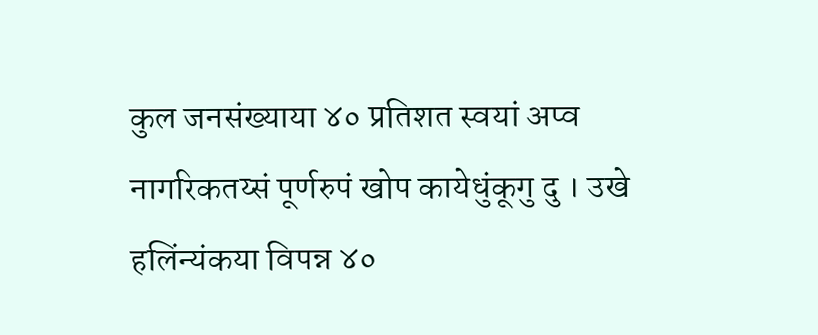कुल जनसंख्याया ४० प्रतिशत स्वयां अप्व नागरिकतय्सं पूर्णरुपं खोप कायेधुंकूगु दु । उखे हलिंन्यंकया विपन्न ४०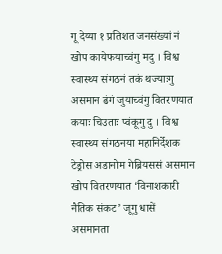गू देय्या १ प्रतिशत जनसंख्यां नं खोप कायेफयाच्वंगु मदु । विश्व स्वास्थ्य संगठनं तकं थज्याःगु असमान ढंगं जुयाच्वंगु वितरणयात कयाः चिउताः प्वंकूगु दु । विश्व स्वास्थ्य संगठनया महानिर्देशक टेड्रोस अडानोम गेब्रियससं असमान खोप वितरणयात ‘विनाशकारी नैतिक संकट’ जूगु धासें असमानता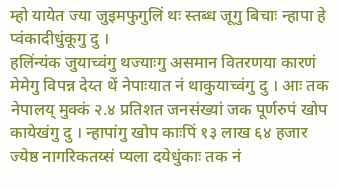म्हो यायेत ज्या जुइमफुगुलिं थः स्तब्ध जूगु बिचाः न्हापा हे प्वंकादीधुंकूगु दु ।
हलिंन्यंक जुयाच्वंगु थज्याःगु असमान वितरणया कारणं मेमेगु विपन्न देय्त थें नेपाःयात नं थाकुयाच्वंगु दु । आः तक नेपालय् मुक्कं २.४ प्रतिशत जनसंख्यां जक पूर्णरुपं खोप कायेखंगु दु । न्हापांगु खोप काःपिं १३ लाख ६४ हजार ज्येष्ठ नागरिकतय्सं प्यला दयेधुंकाः तक नं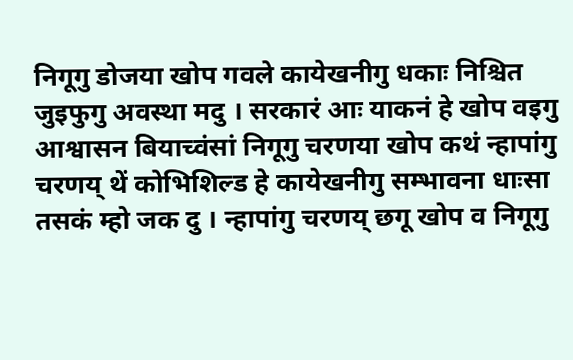निगूगु डोजया खोप गवले कायेखनीगु धकाः निश्चित जुइफुगु अवस्था मदु । सरकारं आः याकनं हे खोप वइगु आश्वासन बियाच्वंसां निगूगु चरणया खोप कथं न्हापांगु चरणय् थें कोभिशिल्ड हे कायेखनीगु सम्भावना धाःसा तसकं म्हो जक दु । न्हापांगु चरणय् छगू खोप व निगूगु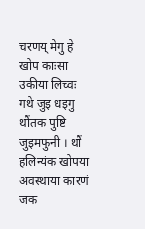चरणय् मेगु हे खोप काःसा उकीया लिच्वः गथे जुइ धइगु थौंतक पुष्टि जुइमफुनी । थौं हलिन्यंक खोपया अवस्थाया कारणं जक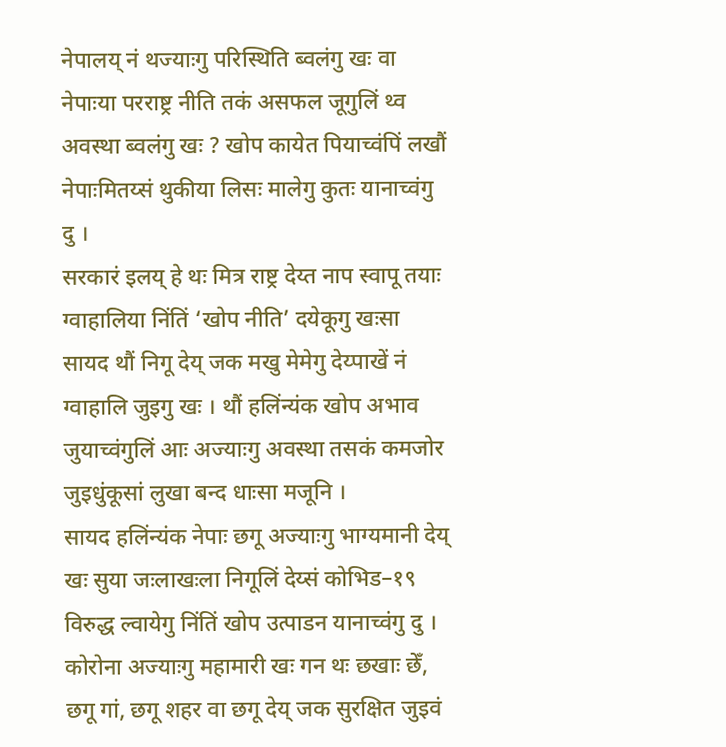नेपालय् नं थज्याःगु परिस्थिति ब्वलंगु खः वा नेपाःया परराष्ट्र नीति तकं असफल जूगुलिं थ्व अवस्था ब्वलंगु खः ? खोप कायेत पियाच्वंपिं लखौं नेपाःमितय्सं थुकीया लिसः मालेगु कुतः यानाच्वंगु दु ।
सरकारं इलय् हे थः मित्र राष्ट्र देय्त नाप स्वापू तयाः ग्वाहालिया निंतिं ‘खोप नीति’ दयेकूगु खःसा सायद थौं निगू देय् जक मखु मेमेगु देय्पाखें नं ग्वाहालि जुइगु खः । थौं हलिंन्यंक खोप अभाव जुयाच्वंगुलिं आः अज्याःगु अवस्था तसकं कमजोर जुइधुंकूसां लुखा बन्द धाःसा मजूनि ।
सायद हलिंन्यंक नेपाः छगू अज्याःगु भाग्यमानी देय् खः सुया जःलाखःला निगूलिं देय्सं कोभिड–१९ विरुद्ध ल्वायेगु निंतिं खोप उत्पाडन यानाच्वंगु दु । कोरोना अज्याःगु महामारी खः गन थः छखाः छेँ, छगू गां, छगू शहर वा छगू देय् जक सुरक्षित जुइवं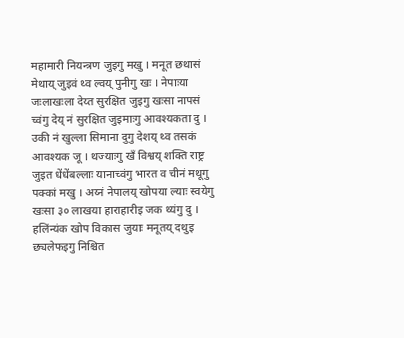महामारी नियन्त्रण जुइगु मखु । मनूत छथासं मेथाय् जुइवं थ्व ल्वय् पुनीगु खः । नेपाःया जःलाखःला देय्त सुरक्षित जुइगु खःसा नापसं च्वंगु देय् नं सुरक्षित जुइमाःगु आवश्यकता दु । उकी नं खुल्ला सिमाना दुगु देशय् थ्व तसकं आवश्यक जू । थज्याःगु खँ विश्वय् शक्ति राष्ट्र जुइत धेंधेंबल्लाः यानाच्वंगु भारत व चीनं मथूगु पक्कां मखु । अय्नं नेपालय् खोपया ल्याः स्वयेगु खःसा ३० लाखया हाराहारीइ जक थ्यंगु दु ।
हलिंन्यंक खोप विकास जुयाः मनूतय् दथुइ छ्यलेफइगु निश्चित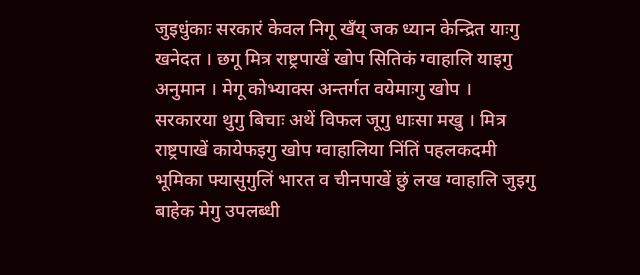जुइधुंकाः सरकारं केवल निगू खँय् जक ध्यान केन्द्रित याःगु खनेदत । छगू मित्र राष्ट्रपाखें खोप सितिकं ग्वाहालि याइगु अनुमान । मेगू कोभ्याक्स अन्तर्गत वयेमाःगु खोप । सरकारया थुगु बिचाः अथें विफल जूगु धाःसा मखु । मित्र राष्ट्रपाखें कायेफइगु खोप ग्वाहालिया निंतिं पहलकदमी भूमिका फ्यासुगुलिं भारत व चीनपाखें छुं लख ग्वाहालि जुइगु बाहेक मेगु उपलब्धी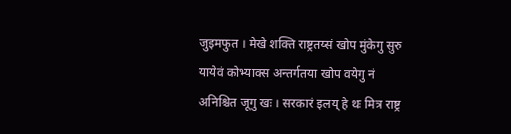जुइमफुत । मेखे शक्ति राष्ट्रतय्सं खोप मुंकेगु सुरु यायेवं कोभ्याक्स अन्तर्गतया खोप वयेगु नं अनिश्चित जूगु खः । सरकारं इलय् हे थः मित्र राष्ट्र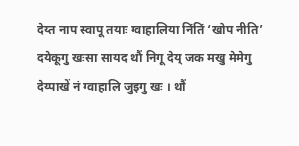देय्त नाप स्वापू तयाः ग्वाहालिया निंतिं ‘खोप नीति’ दयेकूगु खःसा सायद थौं निगू देय् जक मखु मेमेगु देय्पाखें नं ग्वाहालि जुइगु खः । थौं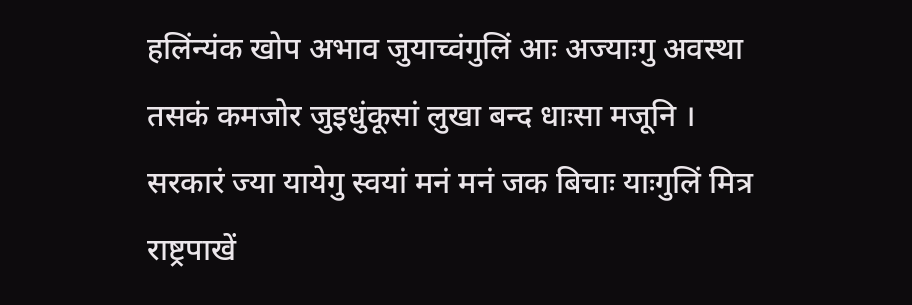हलिंन्यंक खोप अभाव जुयाच्वंगुलिं आः अज्याःगु अवस्था तसकं कमजोर जुइधुंकूसां लुखा बन्द धाःसा मजूनि ।
सरकारं ज्या यायेगु स्वयां मनं मनं जक बिचाः याःगुलिं मित्र राष्ट्रपाखें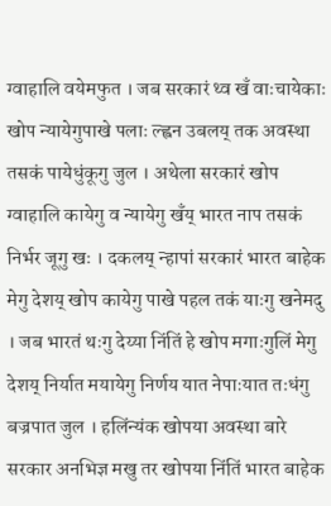ग्वाहालि वयेमफुत । जब सरकारं थ्व खँ वाःचायेकाः खोप न्यायेगुपाखे पलाः ल्ह्वन उबलय् तक अवस्था तसकं पायेधुंकूगु जुल । अथेला सरकारं खोप ग्वाहालि कायेगु व न्यायेगु खँय् भारत नाप तसकं निर्भर जूगु खः । दकलय् न्हापां सरकारं भारत बाहेक मेगु देशय् खोप कायेगु पाखे पहल तकं याःगु खनेमदु । जब भारतं थःगु देय्या निंतिं हे खोप मगाःगुलिं मेगु देशय् निर्यात मयायेगु निर्णय यात नेपाःयात तःधंगु बज्रपात जुल । हलिंन्यंक खोपया अवस्था बारे सरकार अनभिज्ञ मखु तर खोपया निंतिं भारत बाहेक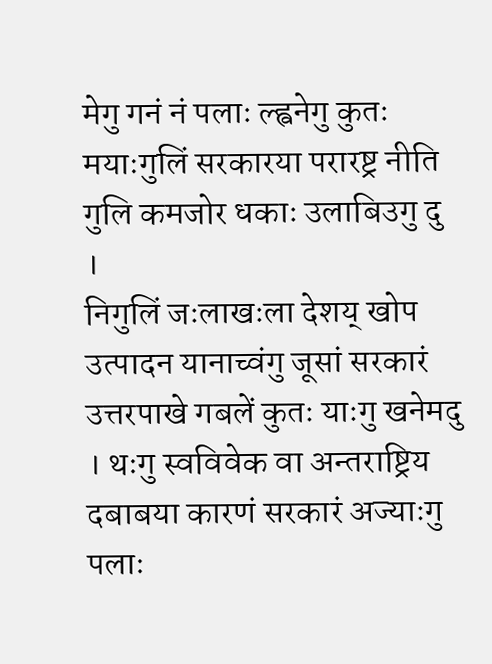मेगु गनं नं पलाः ल्ह्वनेगु कुतः मयाःगुलिं सरकारया परारष्ट्र नीति गुलि कमजोर धकाः उलाबिउगु दु ।
निगुलिं जःलाखःला देशय् खोप उत्पादन यानाच्वंगु जूसां सरकारं उत्तरपाखे गबलें कुतः याःगु खनेमदु । थःगु स्वविवेक वा अन्तराष्ट्रिय दबाबया कारणं सरकारं अज्याःगु पलाः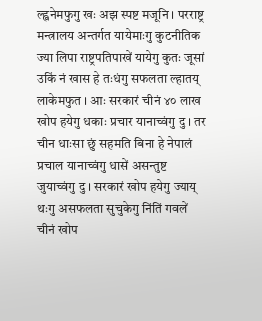ल्ह्वनेमफुगु खः अझ स्पष्ट मजूनि । परराष्ट्र मन्त्रालय अन्तर्गत यायेमाःगु कुटनीतिक ज्या लिपा राष्ट्रपतिपाखें यायेगु कुतः जूसां उकिं नं खास हे तःधंगु सफलता ल्हातय् लाकेमफुत । आः सरकारं चीनं ४० लाख खोप हयेगु धकाः प्रचार यानाच्वंगु दु । तर चीन धाःसा छुं सहमति बिना हे नेपालं प्रचाल यानाच्वंगु धासें असन्तुष्ट जुयाच्वंगु दु । सरकारं खोप हयेगु ज्याय् थःगु असफलता सुचुकेगु निंतिं गवलें चीनं खोप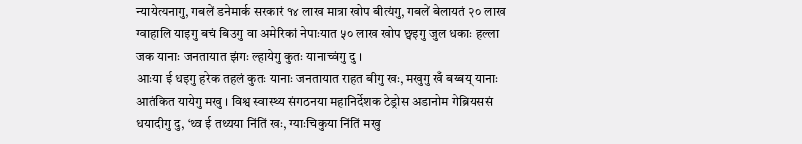न्यायेत्यनागु, गबलें डनेमार्क सरकारं १४ लाख मात्रा खोप बीत्यंगु, गबलें बेलायतं २० लाख ग्वाहालि याइगु बचं बिउगु वा अमेरिकां नेपाःयात ५० लाख खोप छ्वइगु जुल धकाः हल्ला जक यानाः जनतायात झंगः ल्हायेगु कुतः यानाच्वंगु दु ।
आःया ई धइगु हरेक तहलं कुतः यानाः जनतायात राहत बीगु खः, मखुगु खँ बय्बय् यानाः आतंकित यायेगु मखु । विश्व स्वास्थ्य संगठनया महानिर्देशक टेड्रोस अडानोम गेब्रियससं धयादीगु दु, ‘थ्व ई तथ्यया निंतिं खः, ग्याःचिकुया निंतिं मखु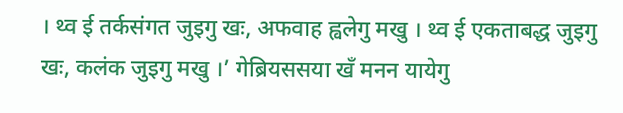। थ्व ई तर्कसंगत जुइगु खः, अफवाह ह्वलेगु मखु । थ्व ई एकताबद्ध जुइगु खः, कलंक जुइगु मखु ।’ गेब्रियससया खँ मनन यायेगु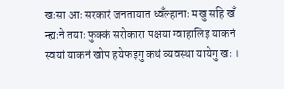खःसा आः सरकारं जनतायात ध्वँल्हानाः मखु सहि खँ न्ह्यःने तयाः फुक्कं सरोकारा पक्षया ग्वाहालिइ याकनं स्वयां याकनं खोप हयेफइगु कथं व्यवस्था यायेगु खः ।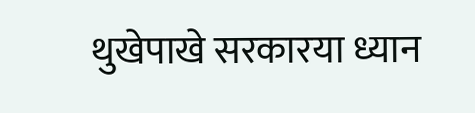थुखेपाखे सरकारया ध्यान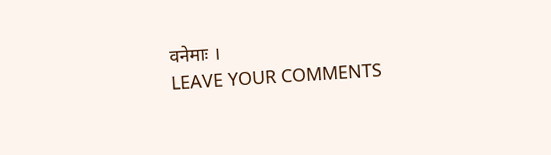वनेमाः ।
LEAVE YOUR COMMENTS